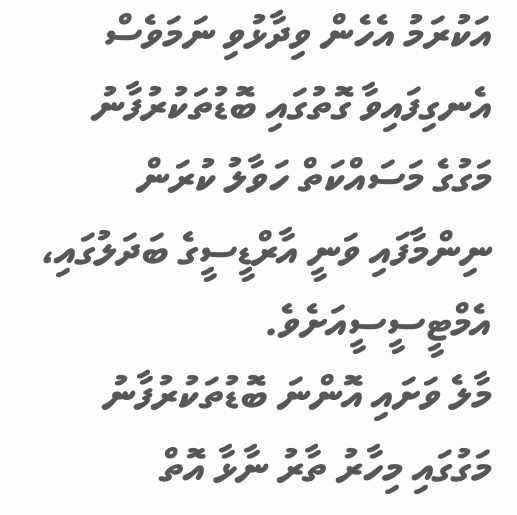އަކުރަމު އެހެން ވިދާޅުވި ނަމަވެސް އެނގިފައިވާ ގޮތުގައި ބޮޑުތަކުރުފާނު މަގުގެ މަސައްކަތް ހަވާލު ކުރަން ނިންމާފައި ވަނީ އާރްޑީސީގެ ބަދަލުގައި، އެމްޓީސީސީއަށެވެ.
މާލެ ވަށައި އޮންނަ ބޮޑުތަކުރުފާނު މަގުގައި މިހާރު ތާރު ނާޅާ އޮތް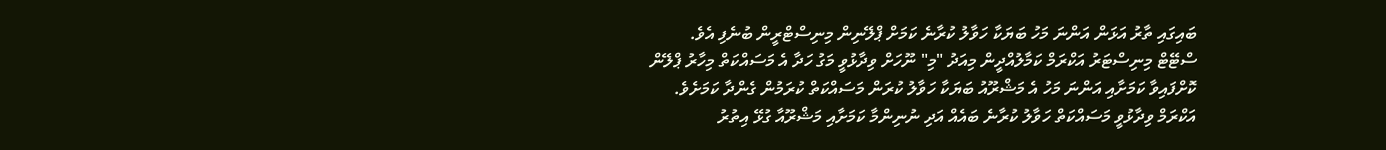ބައިގައި ތާރު އަޅަން އަންނަ މަހު ބަޔަކާ ހަވާލު ކުރާނެ ކަމަށް ޕްލޭނިން މިނިސްޓްރީން ބުނެފި އެވެ.
ސްޓޭޓް މިނިސްޓަރު އަކްރަމް ކަމާލުއްދީން މިއަދު "މި" ނޫހަށް ވިދާޅުވީ މަގު ހަދާ އެ މަސައްކަތް މިހާރު ޕްލޭން ކޮށްފައިވާ ކަމަށާއި އަންނަ މަހު އެ މަޝްރޫއު ބަޔަކާ ހަވާލު ކުރަން މަސައްކަތް ކުރަމުން ގެންދާ ކަމަށެވެ.
އަކްރަމް ވިދާޅުވީ މަސައްކަތް ހަވާލު ކުރާނެ ބައެއް އަދި ނުނިންމާ ކަމަށާއި މަޝްރޫއާ ގުޅޭ އިތުރު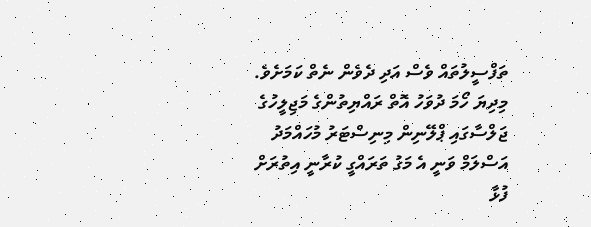ތަފްސީލުތައް ވެސް އަދި ދެވެން ނެތް ކަމަށެވެ.
މިދިޔަ ހޯމަ ދުވަހު އޮތް ރައްޔިތުންގެ މަޖިލީހުގެ ޖަލްސާގައި ޕްލޭނިން މިނިސްޓަރު މުހައްމަދު އަސްލަމް ވަނީ އެ މަގު ތަރައްގީ ކުރާނީ އިތުރަށް ފުޅާ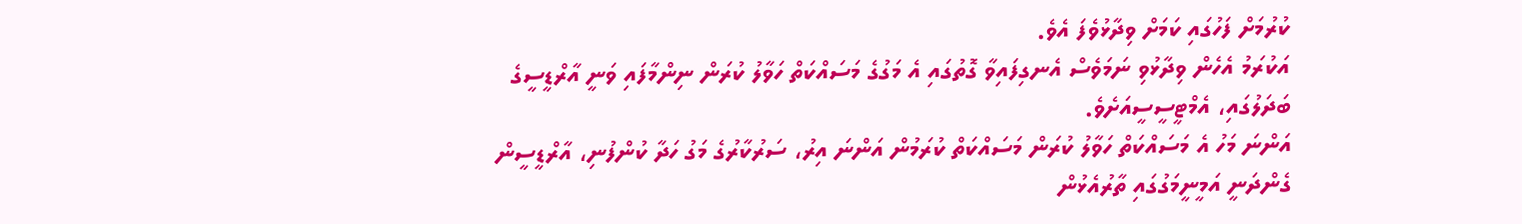ކުރުމަށް ފަހުގައި ކަމަށް ވިދާޅުވެފަ އެވެ.
އަކުރަމު އެހެން ވިދާޅުވި ނަމަވެސް އެނގިފައިވާ ގޮތުގައި އެ މަގުގެ މަސައްކަތް ހަވާލު ކުރަން ނިންމާފައި ވަނީ އާރްޑީސީގެ ބަދަލުގައި، އެމްޓީސީސީއަށެވެ.
އަންނަ މަހު އެ މަސައްކަތް ހަވާލު ކުރަން މަސައްކަތް ކުރަމުން އަންނަ އިރު، ސަރުކާރުގެ މަގު ހަދާ ކުންފުނި، އާރްޑީސީން ގެންދަނީ އަމީނީމަގުގައި ތާރުއެޅުން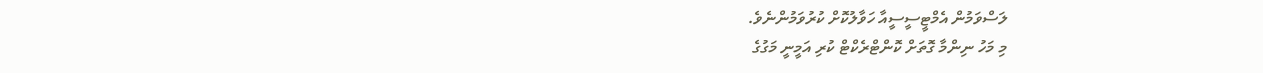ލަސްވަމުން އެމްޓީސީސީއާ ހަވާލުކޮށް ކުރުވަމުންނެވެ.
މި މަހު ނިންމާ ގޮތަށް ކޮންޓްރެކްޓް ކުރި އަމީނީ މަގުގެ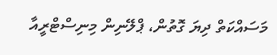މަސައްކަތް ދިޔަ ގޮތުން، ޕްލޭނިން މިނިސްޓްރީއާ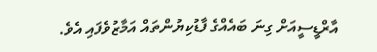އާރްޑީސީއަށް ގިނަ ބައެއްގެ ފާޑުކިޔުންތައް އަމާޒުވެފައި އެވެ.